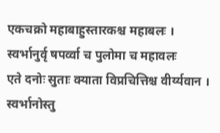एकचक्रो महाबाहुस्तारकश्च महाबलः । स्वर्भानुर्वृ षपर्व्वा च पुलोमा च महावलः
एते दनोः सुताः क्याता विप्रचित्तिश्च वीर्य्यवान । स्वर्भानोस्तु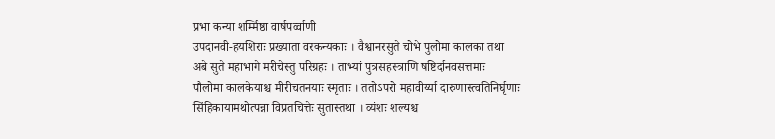प्रभा कन्या शर्म्मिष्ठा वार्षपर्व्वाणी
उपदानवी-हयशिराः प्रख्याता वरकन्यकाः । वैश्वानरसुते चोभे पुलोमा कालका तथा
अबे सुते महाभागे मरीचेस्तु परिग्रहः । ताभ्यां पुत्रसहस्त्राणि षष्टिर्दानवसत्तमाः
पौलोमा कालकेयाश्च मीरीचतनयाः स्मृताः । ततोऽपरो महावीर्य्या दारुणास्त्वतिनिर्घृणाः
सिंहिकायामथोत्पन्ना विप्रतचित्तेः सुतास्तथा । व्यंशः शल्यश्च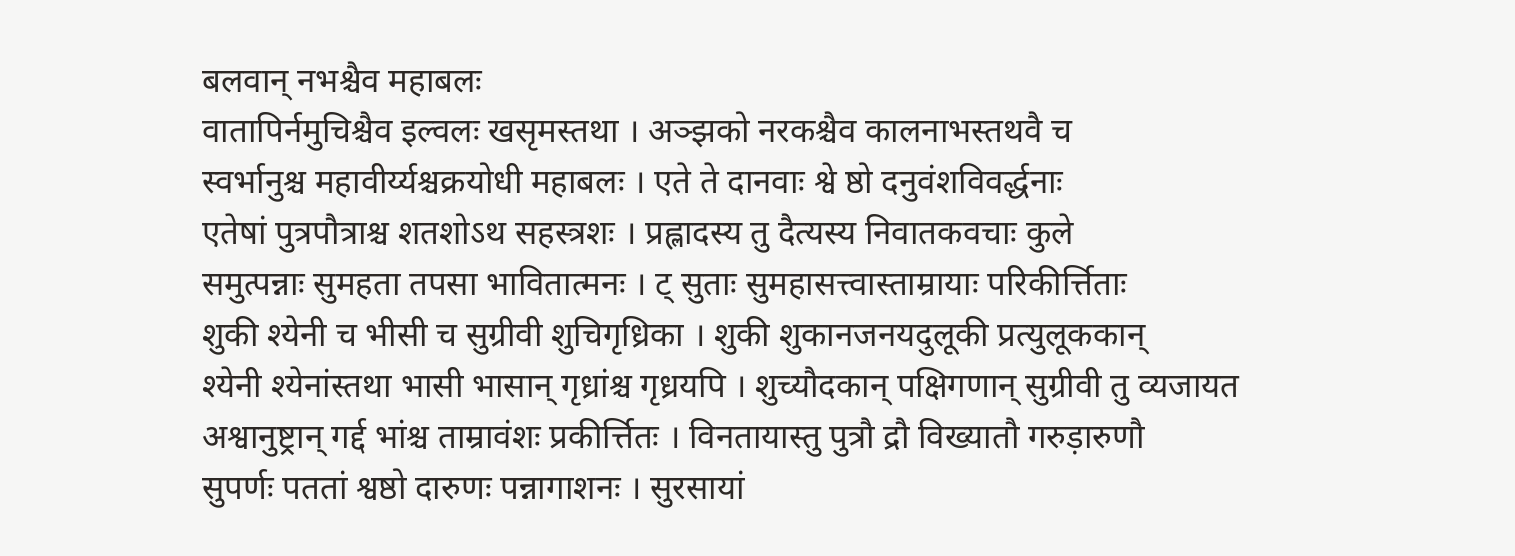बलवान् नभश्चैव महाबलः
वातापिर्नमुचिश्चैव इल्वलः खसृमस्तथा । अञ्झको नरकश्चैव कालनाभस्तथवै च
स्वर्भानुश्च महावीर्य्यश्चक्रयोधी महाबलः । एते ते दानवाः श्वे ष्ठो दनुवंशविवर्द्धनाः
एतेषां पुत्रपौत्राश्च शतशोऽथ सहस्त्रशः । प्रह्लादस्य तु दैत्यस्य निवातकवचाः कुले
समुत्पन्नाः सुमहता तपसा भावितात्मनः । ट् सुताः सुमहासत्त्वास्ताम्रायाः परिकीर्त्तिताः
शुकी श्येनी च भीसी च सुग्रीवी शुचिगृध्रिका । शुकी शुकानजनयदुलूकी प्रत्युलूककान्
श्येनी श्येनांस्तथा भासी भासान् गृध्रांश्च गृध्रयपि । शुच्यौदकान् पक्षिगणान् सुग्रीवी तु व्यजायत
अश्वानुष्ट्रान् गर्द्द भांश्च ताम्रावंशः प्रकीर्त्तितः । विनतायास्तु पुत्रौ द्रौ विख्यातौ गरुड़ारुणौ
सुपर्णः पततां श्वष्ठो दारुणः पन्नागाशनः । सुरसायां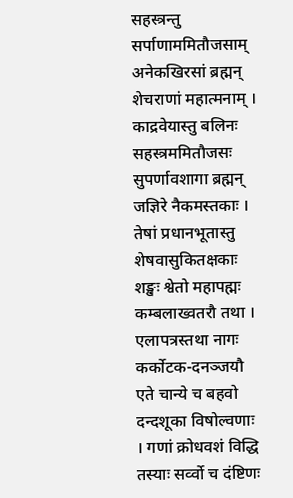सहस्त्रन्तु सर्पाणाममितौजसाम्
अनेकखिरसां ब्रह्मन् शेचराणां महात्मनाम् । काद्रवेयास्तु बलिनः सहस्त्रममितौजसः
सुपर्णावशागा ब्रह्मन् जज्ञिरे नैकमस्तकाः । तेषां प्रधानभूतास्तु शेषवासुकितक्षकाः
शङ्खः श्वेतो महापह्मः कम्बलाख्वतरौ तथा । एलापत्रस्तथा नागः कर्कोटक-दनञ्जयौ
एते चान्ये च बहवो दन्दशूका विषोल्वणाः । गणां क्रोधवशं विद्धि तस्याः सर्व्वो च दंष्टिणः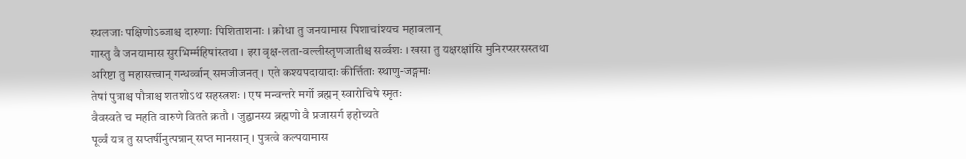स्थलजाः पक्षिणोऽब्जाश्च दारुणाः पिशिताशनाः । क्रोधा तु जनयामास पिशाचांश्यच महाबलान्
गास्तु वै जनयामास सुरभिर्म्महिषांस्तथा । इरा वृक्ष-लता-वल्लीस्तृणजातीश्च सर्व्वशः । खसा तु यक्षरक्षांसि मुनिरप्सरसस्तथा
अरिष्टा तु महासत्त्वान् गन्धर्व्वान् समजीजनत् । एते कश्यपदायादाः कीर्त्तिताः स्थाणु-जङ्गमाः
तेषां पुत्राश्च पौत्राश्च शतशोऽथ सहस्त्रशः । एष मन्वन्तरे मर्गो ब्रह्मन् स्वारोचिषे स्मृतः
वैवस्वते च महति वारुणे वितते क्रतौ । जुह्वानस्य ब्रह्मणो वै प्रजासर्ग इहोच्यते
पूर्व्वं यत्र तु सप्तर्षीनुत्पन्नान् सप्त मानसान् । पुत्रत्वे कल्पयामास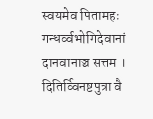स्वयमेव पितामहः
गन्धर्व्वभोगिदेवानां दानवानाञ्च सत्तम । दितिर्व्विनष्टपुत्रा वै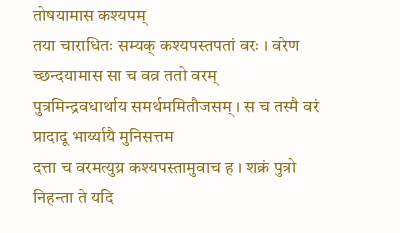तोषयामास कश्यपम्
तया चाराधितः सम्यक् कश्यपस्तपतां वरः । वरेण च्छन्दयामास सा च वव्र ततो वरम्
पुत्रमिन्द्रवधार्थाय समर्थममितौजसम् । स च तस्मै वरं प्रादादू भार्य्यायै मुनिसत्तम
दत्ता च वरमत्युय्र कश्यपस्तामुवाच ह । शक्रं पुत्रो निहन्ता ते यदि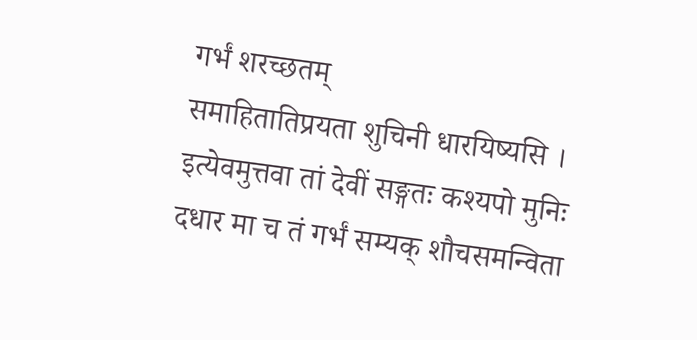गर्भं शरच्छतम्
समाहितातिप्रयता शुचिनी धारयिष्यसि । इत्येवमुत्तवा तां देवीं सङ्गतः कश्यपो मुनिः
दधार मा च तं गर्भं सम्यक् शौचसमन्विता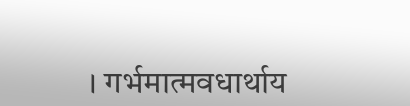। गर्भमात्मवधार्थाय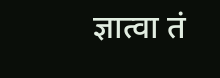ज्ञात्वा तं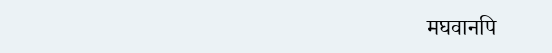मघवानपि